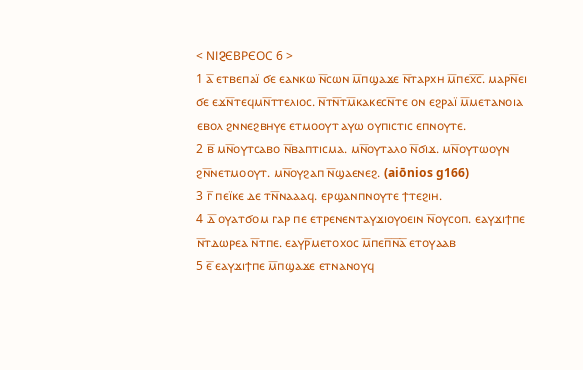< ⲚⲒⳈⲈⲂⲢⲈⲞⲤ 6 >
1 ⲁ̅ ⲉⲧⲃⲉⲡⲁⲓ̈ ϭⲉ ⲉⲁⲛⲕⲱ ⲛ̅ⲥⲱⲛ ⲙ̅ⲡϣⲁϫⲉ ⲛ̅ⲧⲁⲣⲭⲏ ⲙ̅ⲡⲉⲭ̅ⲥ̅. ⲙⲁⲣⲛ̅ⲉⲓ ϭⲉ ⲉϫⲛ̅ⲧⲉϥⲙⲛ̅ⲧⲧⲉⲗⲓⲟⲥ. ⲛ̅ⲧⲛ̅ⲧⲙ̅ⲕⲁⲕⲉⲥⲛ̅ⲧⲉ ⲟⲛ ⲉϩⲣⲁⲓ̈ ⲙ̅ⲙⲉⲧⲁⲛⲟⲓⲁ ⲉⲃⲟⲗ ϩⲛⲛⲉϩⲃⲏⲩⲉ ⲉⲧⲙⲟⲟⲩⲧ ⲁⲩⲱ ⲟⲩⲡⲓⲥⲧⲓⲥ ⲉⲡⲛⲟⲩⲧⲉ.
2 ⲃ̅ ⲙⲛ̅ⲟⲩⲧⲥⲁⲃⲟ ⲛ̅ⲃⲁⲡⲧⲓⲥⲙⲁ. ⲙⲛ̅ⲟⲩⲧⲁⲗⲟ ⲛ̅ϭⲓϫ. ⲙⲛ̅ⲟⲩⲧⲱⲟⲩⲛ ϩⲛ̅ⲛⲉⲧⲙⲟⲟⲩⲧ. ⲙⲛ̅ⲟⲩϩⲁⲡ ⲛ̅ϣⲁⲉⲛⲉϩ. (aiōnios g166)
3 ⲅ̅ ⲡⲉⲓ̈ⲕⲉ ⲇⲉ ⲧⲛ̅ⲛⲁⲁⲁϥ. ⲉⲣϣⲁⲛⲡⲛⲟⲩⲧⲉ ϯⲧⲉϩⲓⲏ.
4 ⲇ̅ ⲟⲩⲁⲧϭⲟⲙ ⲅⲁⲣ ⲡⲉ ⲉⲧⲣⲉⲛⲉⲛⲧⲁⲩϫⲓⲟⲩⲟⲉⲓⲛ ⲛ̅ⲟⲩⲥⲟⲡ. ⲉⲁⲩϫⲓϯⲡⲉ ⲛ̅ⲧⲇⲱⲣⲉⲁ ⲛ̅ⲧⲡⲉ. ⲉⲁⲩⲣ̅ⲙⲉⲧⲟⲭⲟⲥ ⲙ̅ⲡⲉⲡ̅ⲛ̅ⲁ̅ ⲉⲧⲟⲩⲁⲁⲃ
5 ⲉ̅ ⲉⲁⲩϫⲓϯⲡⲉ ⲙ̅ⲡϣⲁϫⲉ ⲉⲧⲛⲁⲛⲟⲩϥ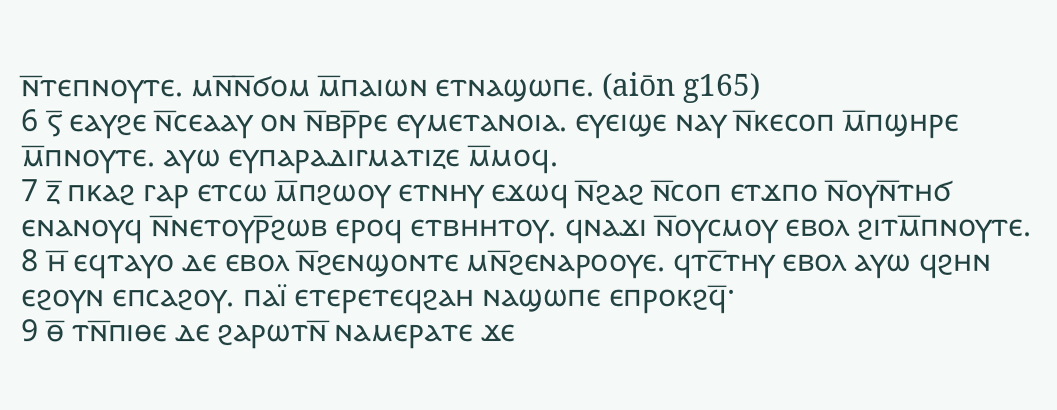ⲛ̅ⲧⲉⲡⲛⲟⲩⲧⲉ. ⲙⲛ̅ⲛ̅ϭⲟⲙ ⲙ̅ⲡⲁⲓⲱⲛ ⲉⲧⲛⲁϣⲱⲡⲉ. (aiōn g165)
6 ⲋ̅ ⲉⲁⲩϩⲉ ⲛ̅ⲥⲉⲁⲁⲩ ⲟⲛ ⲛ̅ⲃⲣ̅ⲣⲉ ⲉⲩⲙⲉⲧⲁⲛⲟⲓⲁ. ⲉⲩⲉⲓϣⲉ ⲛⲁⲩ ⲛ̅ⲕⲉⲥⲟⲡ ⲙ̅ⲡϣⲏⲣⲉ ⲙ̅ⲡⲛⲟⲩⲧⲉ. ⲁⲩⲱ ⲉⲩⲡⲁⲣⲁⲇⲓⲅⲙⲁⲧⲓⲍⲉ ⲙ̅ⲙⲟϥ.
7 ⲍ̅ ⲡⲕⲁϩ ⲅⲁⲣ ⲉⲧⲥⲱ ⲙ̅ⲡϩⲱⲟⲩ ⲉⲧⲛⲏⲩ ⲉϫⲱϥ ⲛ̅ϩⲁϩ ⲛ̅ⲥⲟⲡ ⲉⲧϫⲡⲟ ⲛ̅ⲟⲩⲛ̅ⲧⲏϭ ⲉⲛⲁⲛⲟⲩϥ ⲛ̅ⲛⲉⲧⲟⲩⲣ̅ϩⲱⲃ ⲉⲣⲟϥ ⲉⲧⲃⲏⲏⲧⲟⲩ. ϥⲛⲁϫⲓ ⲛ̅ⲟⲩⲥⲙⲟⲩ ⲉⲃⲟⲗ ϩⲓⲧⲙ̅ⲡⲛⲟⲩⲧⲉ.
8 ⲏ̅ ⲉϥⲧⲁⲩⲟ ⲇⲉ ⲉⲃⲟⲗ ⲛ̅ϩⲉⲛϣⲟⲛⲧⲉ ⲙⲛ̅ϩⲉⲛⲁⲣⲟⲟⲩⲉ. ϥⲧⲥ̅ⲧⲏⲩ ⲉⲃⲟⲗ ⲁⲩⲱ ϥϩⲏⲛ ⲉϩⲟⲩⲛ ⲉⲡⲥⲁϩⲟⲩ. ⲡⲁⲓ̈ ⲉⲧⲉⲣⲉⲧⲉϥϩⲁⲏ ⲛⲁϣⲱⲡⲉ ⲉⲡⲣⲟⲕϩϥ̅·
9 ⲑ̅ ⲧⲛ̅ⲡⲓⲑⲉ ⲇⲉ ϩⲁⲣⲱⲧⲛ̅ ⲛⲁⲙⲉⲣⲁⲧⲉ ϫⲉ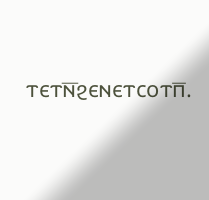ⲧⲉⲧⲛ̅ϩⲉⲛⲉⲧⲥⲟⲧⲡ̅.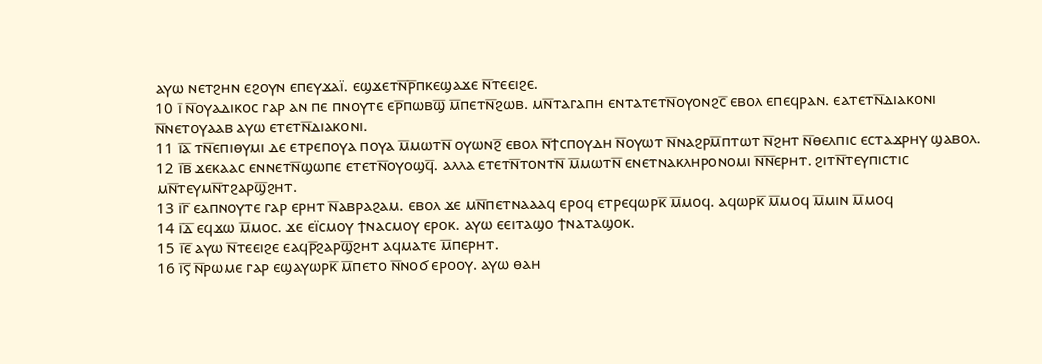ⲁⲩⲱ ⲛⲉⲧϩⲏⲛ ⲉϩⲟⲩⲛ ⲉⲡⲉⲩϫⲁⲓ̈. ⲉϣϫⲉⲧⲛ̅ⲣ̅ⲡⲕⲉϣⲁϫⲉ ⲛ̅ⲧⲉⲉⲓϩⲉ.
10 ⲓ̅ ⲛ̅ⲟⲩⲁⲇⲓⲕⲟⲥ ⲅⲁⲣ ⲁⲛ ⲡⲉ ⲡⲛⲟⲩⲧⲉ ⲉⲣ̅ⲡⲱⲃϣ̅ ⲙ̅ⲡⲉⲧⲛ̅ϩⲱⲃ. ⲙⲛ̅ⲧⲁⲅⲁⲡⲏ ⲉⲛⲧⲁⲧⲉⲧⲛ̅ⲟⲩⲟⲛϩⲥ̅ ⲉⲃⲟⲗ ⲉⲡⲉϥⲣⲁⲛ. ⲉⲁⲧⲉⲧⲛ̅ⲇⲓⲁⲕⲟⲛⲓ ⲛ̅ⲛⲉⲧⲟⲩⲁⲁⲃ ⲁⲩⲱ ⲉⲧⲉⲧⲛ̅ⲇⲓⲁⲕⲟⲛⲓ.
11 ⲓ̅ⲁ̅ ⲧⲛ̅ⲉⲡⲓⲑⲩⲙⲓ ⲇⲉ ⲉⲧⲣⲉⲡⲟⲩⲁ ⲡⲟⲩⲁ ⲙ̅ⲙⲱⲧⲛ̅ ⲟⲩⲱⲛϩ̅ ⲉⲃⲟⲗ ⲛ̅ϯⲥⲡⲟⲩⲇⲏ ⲛ̅ⲟⲩⲱⲧ ⲛ̅ⲛⲁϩⲣⲙ̅ⲡⲧⲱⲧ ⲛ̅ϩⲏⲧ ⲛ̅ⲑⲉⲗⲡⲓⲥ ⲉⲥⲧⲁϫⲣⲏⲩ ϣⲁⲃⲟⲗ.
12 ⲓ̅ⲃ̅ ϫⲉⲕⲁⲁⲥ ⲉⲛⲛⲉⲧⲛ̅ϣⲱⲡⲉ ⲉⲧⲉⲧⲛ̅ⲟⲩⲟϣϥ̅. ⲁⲗⲗⲁ ⲉⲧⲉⲧⲛ̅ⲧⲟⲛⲧⲛ̅ ⲙ̅ⲙⲱⲧⲛ̅ ⲉⲛⲉⲧⲛⲁⲕⲗⲏⲣⲟⲛⲟⲙⲓ ⲛ̅ⲛ̅ⲉⲣⲏⲧ. ϩⲓⲧⲛ̅ⲧⲉⲩⲡⲓⲥⲧⲓⲥ ⲙⲛ̅ⲧⲉⲩⲙⲛ̅ⲧϩⲁⲣϣ̅ϩⲏⲧ.
13 ⲓ̅ⲅ̅ ⲉⲁⲡⲛⲟⲩⲧⲉ ⲅⲁⲣ ⲉⲣⲏⲧ ⲛ̅ⲁⲃⲣⲁϩⲁⲙ. ⲉⲃⲟⲗ ϫⲉ ⲙⲛ̅ⲡⲉⲧⲛⲁⲁⲁϥ ⲉⲣⲟϥ ⲉⲧⲣⲉϥⲱⲣⲕ̅ ⲙ̅ⲙⲟϥ. ⲁϥⲱⲣⲕ̅ ⲙ̅ⲙⲟϥ ⲙ̅ⲙⲓⲛ ⲙ̅ⲙⲟϥ
14 ⲓ̅ⲇ̅ ⲉϥϫⲱ ⲙ̅ⲙⲟⲥ. ϫⲉ ⲉⲓ̈ⲥⲙⲟⲩ ϯⲛⲁⲥⲙⲟⲩ ⲉⲣⲟⲕ. ⲁⲩⲱ ⲉⲉⲓⲧⲁϣⲟ ϯⲛⲁⲧⲁϣⲟⲕ.
15 ⲓ̅ⲉ̅ ⲁⲩⲱ ⲛ̅ⲧⲉⲉⲓϩⲉ ⲉⲁϥⲣ̅ϩⲁⲣϣ̅ϩⲏⲧ ⲁϥⲙⲁⲧⲉ ⲙ̅ⲡⲉⲣⲏⲧ.
16 ⲓ̅ⲋ̅ ⲛ̅ⲣⲱⲙⲉ ⲅⲁⲣ ⲉϣⲁⲩⲱⲣⲕ̅ ⲙ̅ⲡⲉⲧⲟ ⲛ̅ⲛⲟϭ ⲉⲣⲟⲟⲩ. ⲁⲩⲱ ⲑⲁⲏ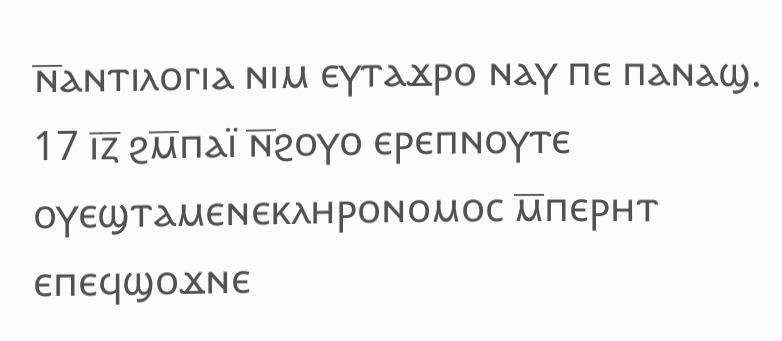ⲛ̅ⲁⲛⲧⲓⲗⲟⲅⲓⲁ ⲛⲓⲙ ⲉⲩⲧⲁϫⲣⲟ ⲛⲁⲩ ⲡⲉ ⲡⲁⲛⲁϣ.
17 ⲓ̅ⲍ̅ ϩⲙ̅ⲡⲁⲓ̈ ⲛ̅ϩⲟⲩⲟ ⲉⲣⲉⲡⲛⲟⲩⲧⲉ ⲟⲩⲉϣⲧⲁⲙⲉⲛⲉⲕⲗⲏⲣⲟⲛⲟⲙⲟⲥ ⲙ̅ⲡⲉⲣⲏⲧ ⲉⲡⲉϥϣⲟϫⲛⲉ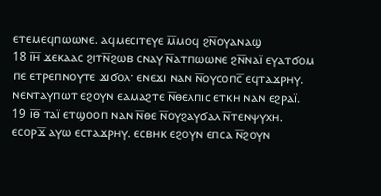ⲉⲧⲉⲙⲉϥⲡⲱⲱⲛⲉ. ⲁϥⲙⲉⲥⲓⲧⲉⲩⲉ ⲙ̅ⲙⲟϥ ϩⲛ̅ⲟⲩⲁⲛⲁϣ
18 ⲓ̅ⲏ̅ ϫⲉⲕⲁⲁⲥ ϩⲓⲧⲛ̅ϩⲱⲃ ⲥⲛⲁⲩ ⲛ̅ⲁⲧⲡⲱⲱⲛⲉ ϩⲛ̅ⲛⲁⲓ̈ ⲉⲩⲁⲧϭⲟⲙ ⲡⲉ ⲉⲧⲣⲉⲡⲛⲟⲩⲧⲉ ϫⲓϭⲟⲗ· ⲉⲛⲉϫⲓ ⲛⲁⲛ ⲛ̅ⲟⲩⲥⲟⲡⲥ̅ ⲉϥⲧⲁϫⲣⲏⲩ. ⲛⲉⲛⲧⲁⲩⲡⲱⲧ ⲉϩⲟⲩⲛ ⲉⲁⲙⲁϩⲧⲉ ⲛ̅ⲑⲉⲗⲡⲓⲥ ⲉⲧⲕⲏ ⲛⲁⲛ ⲉϩⲣⲁⲓ̈.
19 ⲓ̅ⲑ̅ ⲧⲁⲓ̈ ⲉⲧϣⲟⲟⲡ ⲛⲁⲛ ⲛ̅ⲑⲉ ⲛ̅ⲟⲩϩⲁⲩϭⲁⲗ ⲛ̅ⲧⲉⲛⲯⲩⲭⲏ. ⲉⲥⲟⲣϫ̅ ⲁⲩⲱ ⲉⲥⲧⲁϫⲣⲏⲩ. ⲉⲥⲃⲏⲕ ⲉϩⲟⲩⲛ ⲉⲡⲥⲁ ⲛ̅ϩⲟⲩⲛ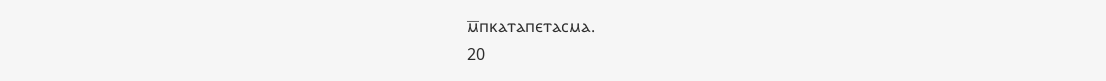ⲙ̅ⲡⲕⲁⲧⲁⲡⲉⲧⲁⲥⲙⲁ.
20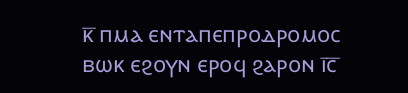ⲕ̅ ⲡⲙⲁ ⲉⲛⲧⲁⲡⲉⲡⲣⲟⲇⲣⲟⲙⲟⲥ ⲃⲱⲕ ⲉϩⲟⲩⲛ ⲉⲣⲟϥ ϩⲁⲣⲟⲛ ⲓ̅ⲥ̅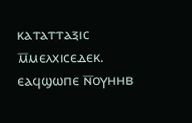ⲕⲁⲧⲁⲧⲧⲁⲝⲓⲥ ⲙ̅ⲙⲉⲗⲭⲓⲥⲉⲇⲉⲕ. ⲉⲁϥϣⲱⲡⲉ ⲛ̅ⲟⲩⲏⲏⲃ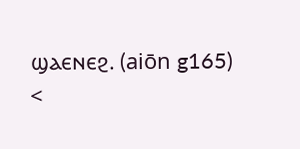ϣⲁⲉⲛⲉϩ. (aiōn g165)
<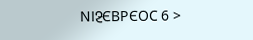ⲚⲒⳈⲈⲂⲢⲈⲞⲤ 6 >